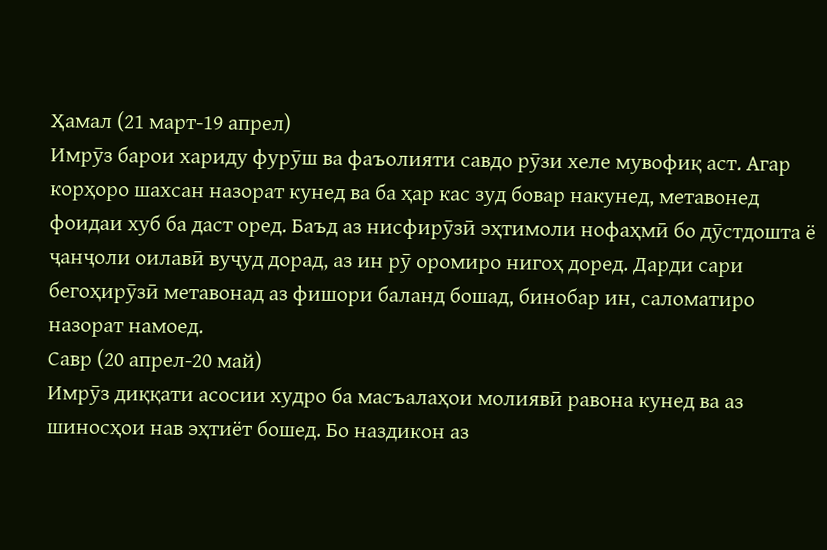Ҳамал (21 март-19 апрел)
Имрӯз барои хариду фурӯш ва фаъолияти савдо рӯзи хеле мувофиқ аст. Агар корҳоро шахсан назорат кунед ва ба ҳар кас зуд бовар накунед, метавонед фоидаи хуб ба даст оред. Баъд аз нисфирӯзӣ эҳтимоли нофаҳмӣ бо дӯстдошта ё ҷанҷоли оилавӣ вуҷуд дорад, аз ин рӯ оромиро нигоҳ доред. Дарди сари бегоҳирӯзӣ метавонад аз фишори баланд бошад, бинобар ин, саломатиро назорат намоед.
Савр (20 апрел-20 май)
Имрӯз диққати асосии худро ба масъалаҳои молиявӣ равона кунед ва аз шиносҳои нав эҳтиёт бошед. Бо наздикон аз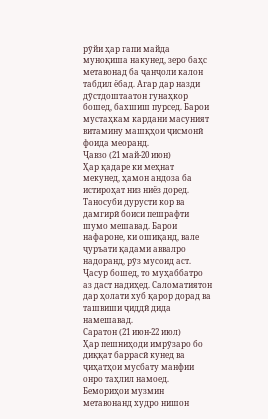рӯйи ҳар гапи майда муноқиша накунед, зеро баҳс метавонад ба ҷанҷоли калон табдил ёбад. Агар дар назди дӯстдоштаатон гунаҳкор бошед, бахшиш пурсед. Барои мустаҳкам кардани масуният витамину машқҳои ҷисмонӣ фоида меоранд.
Ҷавзо (21 май-20 июн)
Ҳар қадаре ки меҳнат мекунед, ҳамон андоза ба истироҳат низ ниёз доред. Таносуби дурусти кор ва дамгирӣ боиси пешрафти шумо мешавад. Барои нафароне, ки ошиқанд, вале ҷуръати қадами аввалро надоранд, рӯз мусоид аст. Ҷасур бошед, то муҳаббатро аз даст надиҳед. Саломатиятон дар ҳолати хуб қарор дорад ва ташвиши ҷиддӣ дида намешавад.
Саратон (21 июн-22 июл)
Ҳар пешниҳоди имрӯзаро бо диққат баррасӣ кунед ва ҷиҳатҳои мусбату манфии онро таҳлил намоед. Бемориҳои музмин метавонанд худро нишон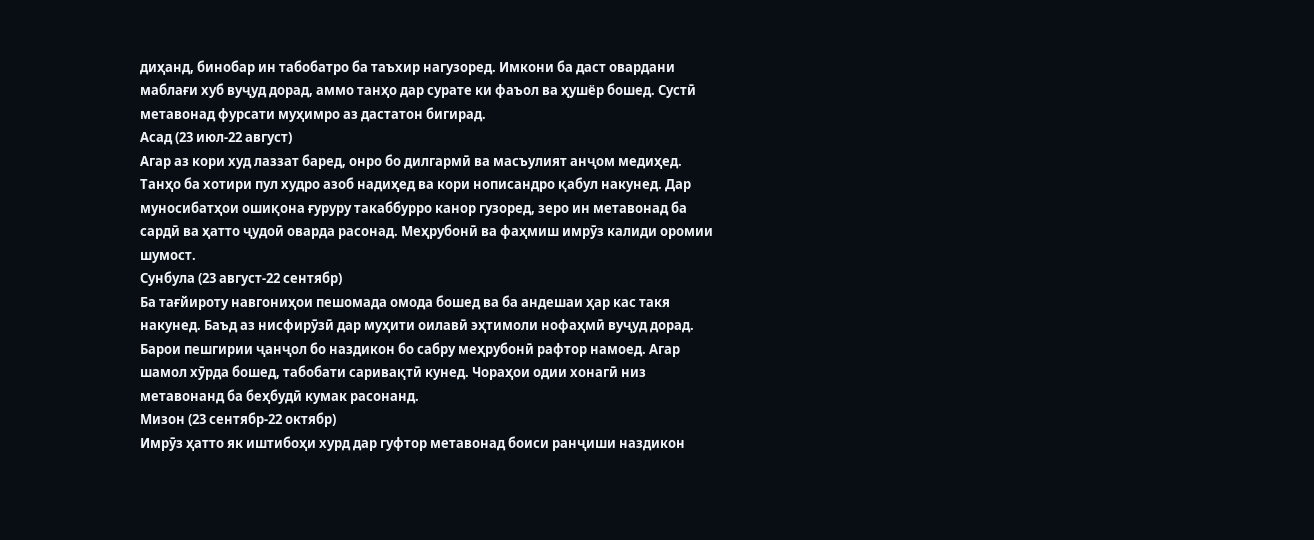диҳанд, бинобар ин табобатро ба таъхир нагузоред. Имкони ба даст овардани маблағи хуб вуҷуд дорад, аммо танҳо дар сурате ки фаъол ва ҳушёр бошед. Сустӣ метавонад фурсати муҳимро аз дастатон бигирад.
Асад (23 июл-22 август)
Агар аз кори худ лаззат баред, онро бо дилгармӣ ва масъулият анҷом медиҳед. Танҳо ба хотири пул худро азоб надиҳед ва кори нописандро қабул накунед. Дар муносибатҳои ошиқона ғуруру такаббурро канор гузоред, зеро ин метавонад ба сардӣ ва ҳатто ҷудоӣ оварда расонад. Меҳрубонӣ ва фаҳмиш имрӯз калиди оромии шумост.
Сунбула (23 август-22 сентябр)
Ба тағйироту навгониҳои пешомада омода бошед ва ба андешаи ҳар кас такя накунед. Баъд аз нисфирӯзӣ дар муҳити оилавӣ эҳтимоли нофаҳмӣ вуҷуд дорад. Барои пешгирии ҷанҷол бо наздикон бо сабру меҳрубонӣ рафтор намоед. Агар шамол хӯрда бошед, табобати саривақтӣ кунед. Чораҳои одии хонагӣ низ метавонанд ба беҳбудӣ кумак расонанд.
Мизон (23 сентябр-22 октябр)
Имрӯз ҳатто як иштибоҳи хурд дар гуфтор метавонад боиси ранҷиши наздикон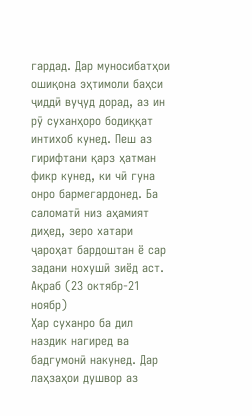гардад. Дар муносибатҳои ошиқона эҳтимоли баҳси ҷиддӣ вуҷуд дорад, аз ин рӯ суханҳоро бодиққат интихоб кунед. Пеш аз гирифтани қарз ҳатман фикр кунед, ки чӣ гуна онро бармегардонед. Ба саломатӣ низ аҳамият диҳед, зеро хатари ҷароҳат бардоштан ё сар задани нохушӣ зиёд аст.
Ақраб (23 октябр-21 ноябр)
Ҳар суханро ба дил наздик нагиред ва бадгумонӣ накунед. Дар лаҳзаҳои душвор аз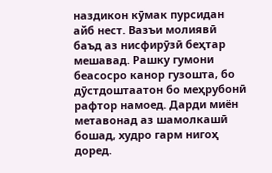наздикон кӯмак пурсидан айб нест. Вазъи молиявӣ баъд аз нисфирӯзӣ беҳтар мешавад. Рашку гумони беасосро канор гузошта, бо дӯстдоштаатон бо меҳрубонӣ рафтор намоед. Дарди миён метавонад аз шамолкашӣ бошад, худро гарм нигоҳ доред.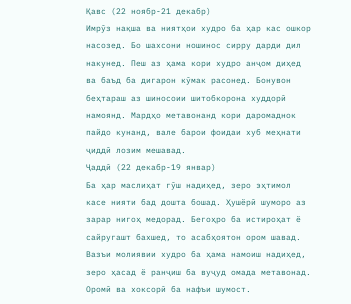Қавс (22 ноябр-21 декабр)
Имрӯз нақша ва ниятҳои худро ба ҳар кас ошкор насозед. Бо шахсони ношинос сирру дарди дил накунед. Пеш аз ҳама кори худро анҷом диҳед ва баъд ба дигарон кӯмак расонед. Бонувон беҳтараш аз шиносоии шитобкорона худдорӣ намоянд. Мардҳо метавонанд кори даромаднок пайдо кунанд, вале барои фоидаи хуб меҳнати ҷиддӣ лозим мешавад.
Ҷаддӣ (22 декабр-19 январ)
Ба ҳар маслиҳат гӯш надиҳед, зеро эҳтимол касе нияти бад дошта бошад. Ҳушёрӣ шуморо аз зарар нигоҳ медорад. Бегоҳро ба истироҳат ё сайругашт бахшед, то асабҳоятон ором шавад. Вазъи молиявии худро ба ҳама намоиш надиҳед, зеро ҳасад ё ранҷиш ба вуҷуд омада метавонад. Оромӣ ва хоксорӣ ба нафъи шумост.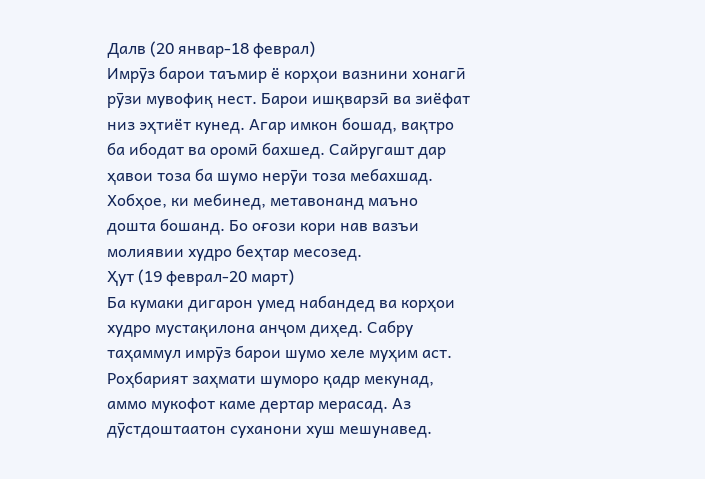Далв (20 январ-18 феврал)
Имрӯз барои таъмир ё корҳои вазнини хонагӣ рӯзи мувофиқ нест. Барои ишқварзӣ ва зиёфат низ эҳтиёт кунед. Агар имкон бошад, вақтро ба ибодат ва оромӣ бахшед. Сайругашт дар ҳавои тоза ба шумо нерӯи тоза мебахшад. Хобҳое, ки мебинед, метавонанд маъно дошта бошанд. Бо оғози кори нав вазъи молиявии худро беҳтар месозед.
Ҳут (19 феврал-20 март)
Ба кумаки дигарон умед набандед ва корҳои худро мустақилона анҷом диҳед. Сабру таҳаммул имрӯз барои шумо хеле муҳим аст. Роҳбарият заҳмати шуморо қадр мекунад, аммо мукофот каме дертар мерасад. Аз дӯстдоштаатон суханони хуш мешунавед.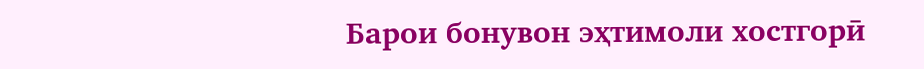Барои бонувон эҳтимоли хостгорӣ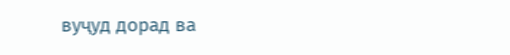вуҷуд дорад ва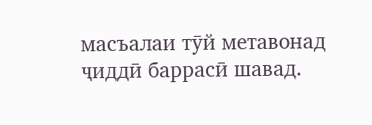масъалаи тӯй метавонад ҷиддӣ баррасӣ шавад.